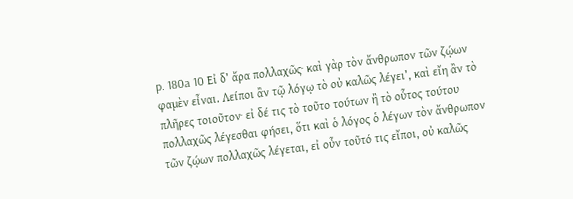p. 180a 10 Εἰ δ’ ἄρα πολλαχῶς· καὶ γὰρ τὸν ἄνθρωπον τῶν ζῴων φαμὲν εἶναι. Λείποι ἂν τῷ λόγῳ τὸ οὐ καλῶς λέγει’, καὶ εἴη ἂν τὸ πλῆρες τοιοῦτον· εἰ δέ τις τὸ τοῦτο τούτων ἢ τὸ οὗτος τούτου πολλαχῶς λέγεσθαι φήσει, ὅτι καὶ ὁ λόγος ὁ λέγων τὸν ἄνθρωπον τῶν ζῴων πολλαχῶς λέγεται, εἰ οὖν τοῦτό τις εἴποι, οὐ καλῶς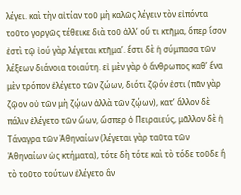λέγει. καὶ τὴν αἰτίαν τοῦ μὴ καλῶς λέγειν τὸν εἰπόντα τοῦτο γοργῶς τέθεικε διὰ τοῦ ἀλλ’ οὔ τι κτῆμα, ὅπερ ἴσον ἐστὶ τῷ ἰού γὰρ λέγεται κτῆμα’. ἔστι δὲ ἡ σύμπασα τῶν λέξεων διάνοια τοιαύτη. εἰ μὲν γὰρ ὁ ἄνθρωπος καθ’ ἕνα μὲν τρόπον ἐλέγετο τῶν ζώων, διότι ζῷόν ἐστι (πᾶν γὰρ ζῷον οὐ τῶν μὴ ζῴων ἀλλὰ τῶν ζῴων), κατ’ ἄλλον δὲ πάλιν ἐλέγετο τῶν ὤων, ὥσπερ ὁ Πειραιεύς, μᾶλλον δὲ ἡ Τάναγρα τῶν Ἀθηναίων (λέγεται γὰρ ταῦτα τῶν Ἀθηναίων ὡς κτήματα), τότε δὴ τότε καὶ τὸ τόδε τοῦδε ἢ τὸ τοῦτο τούτων ἐλέγετο ἂν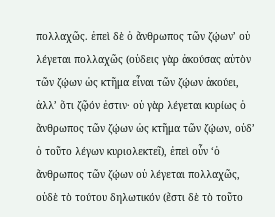πολλαχῶς. ἐπεὶ δὲ ὁ ἄνθρωπος τῶν ζῴων’ οὐ λέγεται πολλαχῶς (οὐδεις γὰρ ἀκούσας αὐτὸν τῶν ζῴων ὡς κτῆμα εἶναι τῶν ζῴων ἀκούει, ἀλλ’ ὅτι ζῷόν ἐστιν· οὐ γὰρ λέγεται κυρίως ὁ ἄνθρωπος τῶν ζῴων ὡς κτῆμα τῶν ζῴων, οὐδ’ ὁ τοῦτο λέγων κυριολεκτεῖ), ἐπεὶ οὖν ‘ὁ ἄνθρωπος τῶν ζῴων οὐ λέγεται πολλαχῶς, οὐδὲ τὸ τούτου δηλωτικόν (ἔστι δὲ τὸ τοῦτο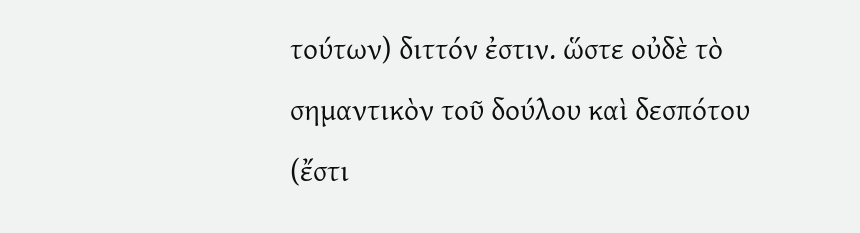τούτων) διττόν ἐστιν. ὥστε οὐδὲ τὸ σημαντικὸν τοῦ δούλου καὶ δεσπότου (ἔστι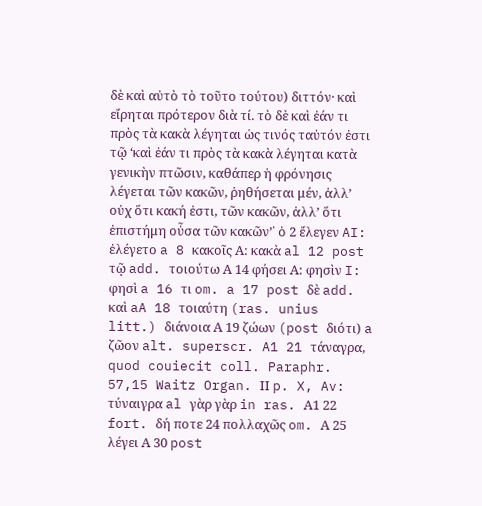δὲ καὶ αὐτὸ τὸ τοῦτο τούτου) διττόν· καὶ εἴρηται πρότερον διὰ τί. τὸ δὲ καὶ ἐάν τι πρὸς τὰ κακὰ λέγηται ὡς τινός ταὐτόν ἐστι τῷ ‘καὶ ἐάν τι πρὸς τὰ κακὰ λέγηται κατὰ γενικὴν πτῶσιν, καθάπερ ἡ φρόνησις λέγεται τῶν κακῶν, ῥηθήσεται μέν, ἀλλ’ οὐχ ὅτι κακή ἐστι, τῶν κακῶν, ἀλλ’ ὅτι ἐπιστήμη οὖσα τῶν κακῶν’῾ ὁ 2 ἔλεγεν AI: ἐλέγετο a 8 κακοῖς Α: κακὰ al 12 post τῷ add. τοιούτω Α 14 φήσει Α: φησὶν I: φησὶ a 16 τι om. a 17 post δὲ add. καὶ aA 18 τοιαύτη (ras. unius litt.) διάνοια Α 19 ζώων (post διότι) a ζῶον alt. superscr. A1 21 τάναγρα, quod couiecit coll. Paraphr. 57,15 Waitz Organ. ΙΙ p. X, Av: τύναιγρα al γὰρ γὰρ in ras. Α1 22 fort. δή ποτε 24 πολλαχῶς om. Α 25 λέγει Α 30 post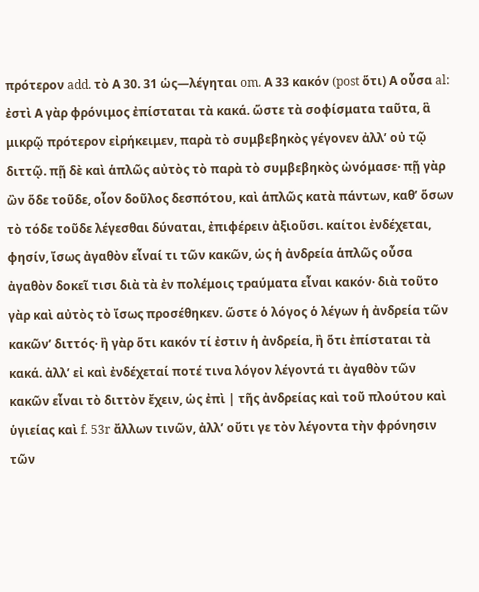πρότερον add. τὸ Α 30. 31 ὡς—λέγηται om. Α 33 κακόν (post ὅτι) Α οὖσα al: ἐστὶ Α γὰρ φρόνιμος ἐπίσταται τὰ κακά. ὥστε τὰ σοφίσματα ταῦτα, ἃ μικρῷ πρότερον εἰρήκειμεν, παρὰ τὸ συμβεβηκὸς γέγονεν ἀλλ’ οὐ τῷ διττῷ. πῇ δὲ καὶ ἁπλῶς αὐτὸς τὸ παρὰ τὸ συμβεβηκὸς ὠνόμασε· πῇ γὰρ ὢν ὅδε τοῦδε, οἷον δοῦλος δεσπότου, καὶ ἁπλῶς κατὰ πάντων, καθ’ ὅσων τὸ τόδε τοῦδε λέγεσθαι δύναται, ἐπιφέρειν ἀξιοῦσι. καίτοι ἐνδέχεται, φησίν, ἴσως ἀγαθὸν εἶναί τι τῶν κακῶν, ὡς ἡ ἀνδρεία ἁπλῶς οὖσα ἀγαθὸν δοκεῖ τισι διὰ τὰ ἐν πολέμοις τραύματα εἶναι κακόν· διὰ τοῦτο γὰρ καὶ αὐτὸς τὸ ἴσως προσέθηκεν. ὥστε ὁ λόγος ὁ λέγων ἡ ἀνδρεία τῶν κακῶν’ διττός· ἢ γὰρ ὅτι κακόν τί ἐστιν ἡ ἀνδρεία, ἢ ὅτι ἐπίσταται τὰ κακά. ἀλλ’ εἰ καὶ ἐνδέχεταί ποτέ τινα λόγον λέγοντά τι ἀγαθὸν τῶν κακῶν εἶναι τὸ διττὸν ἔχειν, ὡς ἐπὶ | τῆς ἀνδρείας καὶ τοῦ πλούτου καὶ ὑγιείας καὶ f. 53r ἄλλων τινῶν, ἀλλ’ οὔτι γε τὸν λέγοντα τὴν φρόνησιν τῶν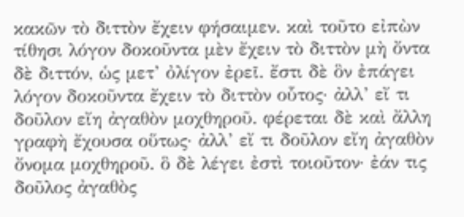κακῶν τὸ διττὸν ἔχειν φήσαιμεν. καὶ τοῦτο εἰπὼν τίθησι λόγον δοκοῦντα μὲν ἔχειν τὸ διττὸν μὴ ὄντα δὲ διττόν, ὡς μετ’ ὀλίγον ἐρεῖ. ἔστι δὲ ὃν ἐπάγει λόγον δοκοῦντα ἔχειν τὸ διττὸν οὗτος· ἀλλ’ εἴ τι δοῦλον εἴη ἀγαθὸν μοχθηροῦ. φέρεται δὲ καὶ ἄλλη γραφὴ ἔχουσα οὕτως· ἀλλ’ εἴ τι δοῦλον εἴη ἀγαθὸν ὄνομα μοχθηροῦ. ὃ δὲ λέγει ἐστὶ τοιοῦτον· ἐάν τις δοῦλος ἀγαθὸς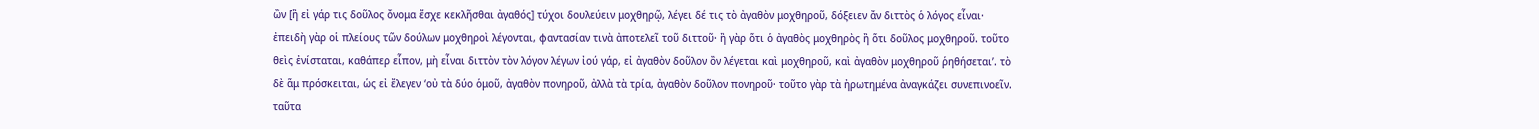ὢν [ἢ εἰ γάρ τις δοῦλος ὄνομα ἔσχε κεκλῆσθαι ἀγαθός] τύχοι δουλεύειν μοχθηρῷ, λέγει δέ τις τὸ ἀγαθὸν μοχθηροῦ, δόξειεν ἄν διττὸς ὁ λόγος εἶναι· ἐπειδὴ γὰρ οἱ πλείους τῶν δούλων μοχθηροὶ λέγονται, φαντασίαν τινὰ ἀποτελεῖ τοῦ διττοῦ· ἢ γὰρ ὅτι ὁ ἀγαθὸς μοχθηρὸς ἢ ὅτι δοῦλος μοχθηροῦ. τοῦτο θεὶς ἐνίσταται, καθάπερ εἷπον, μὴ εἶναι διττὸν τὸν λόγον λέγων ἰού γάρ, εἰ ἀγαθὸν δοῦλον ὂν λέγεται καὶ μοχθηροῦ, καὶ ἀγαθὸν μοχθηροῦ ῥηθήσεται’. τὸ δὲ ἅμ πρόσκειται, ὡς εἰ ἔλεγεν ‘οὐ τὰ δύο ὁμοῦ, ἀγαθὸν πονηροῦ, ἀλλὰ τὰ τρία, ἀγαθὸν δοῦλον πονηροῦ· τοῦτο γὰρ τὰ ἠρωτημένα ἀναγκάζει συνεπινοεῖν. ταῦτα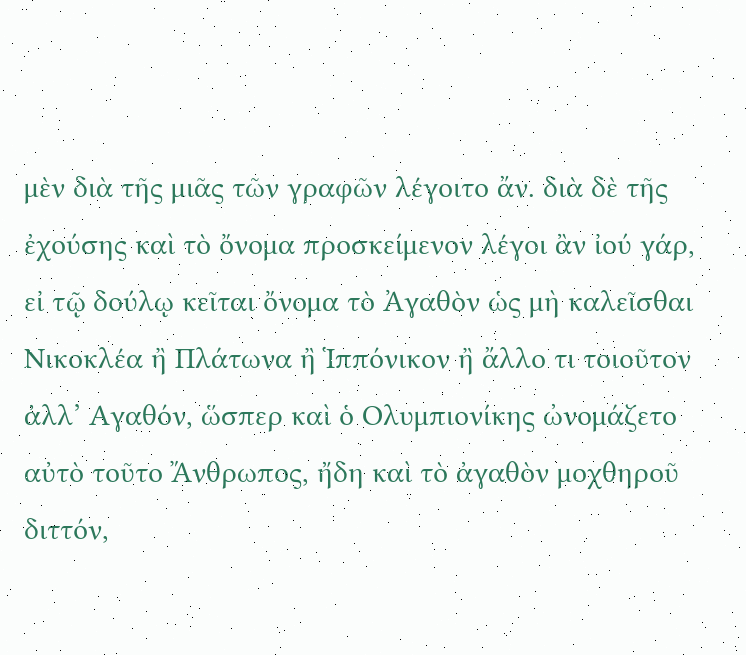μὲν διὰ τῆς μιᾶς τῶν γραφῶν λέγοιτο ἄν. διὰ δὲ τῆς ἐχούσης καὶ τὸ ὄνομα προσκείμενον λέγοι ἂν ἰού γάρ, εἰ τῷ δούλῳ κεῖται ὄνομα τὸ Ἀγαθὸν ὡς μὴ καλεῖσθαι Νικοκλέα ἢ Πλάτωνα ἢ Ἱππόνικον ἢ ἄλλο τι τοιοῦτον ἀλλ’ Αγαθόν, ὥσπερ καὶ ὁ Ολυμπιονίκης ὠνομάζετο αὐτὸ τοῦτο Ἄνθρωπος, ἤδη καὶ τὸ ἀγαθὸν μοχθηροῦ διττόν,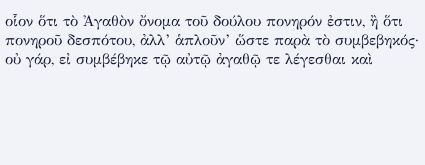οἷον ὅτι τὸ Ἀγαθὸν ὄνομα τοῦ δούλου πονηρόν ἐστιν, ἢ ὅτι πονηροῦ δεσπότου, ἀλλ’ ἁπλοῦν’ ὥστε παρὰ τὸ συμβεβηκός· οὐ γάρ, εἰ συμβέβηκε τῷ αὐτῷ ἀγαθῷ τε λέγεσθαι καὶ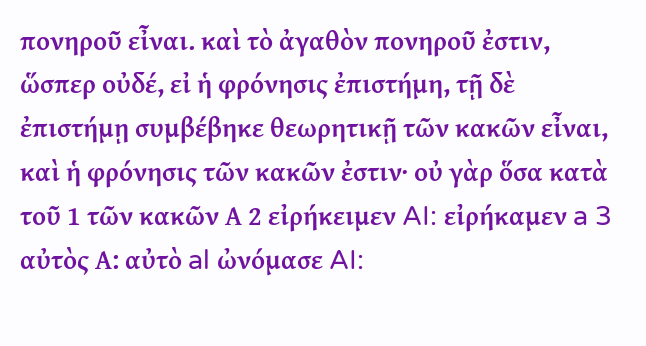πονηροῦ εἶναι. καὶ τὸ ἀγαθὸν πονηροῦ ἐστιν, ὥσπερ οὐδέ, εἰ ἡ φρόνησις ἐπιστήμη, τῇ δὲ ἐπιστήμῃ συμβέβηκε θεωρητικῇ τῶν κακῶν εἶναι, καὶ ἡ φρόνησις τῶν κακῶν ἐστιν· οὐ γὰρ ὅσα κατὰ τοῦ 1 τῶν κακῶν Α 2 εἰρήκειμεν AI: εἰρήκαμεν a 3 αὐτὸς Α: αὐτὸ al ὠνόμασε AI: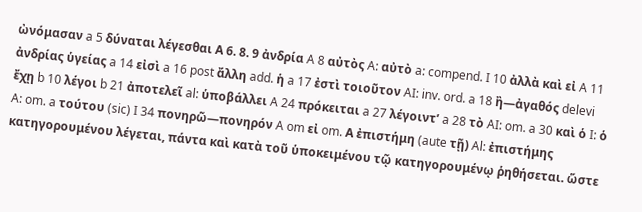ὠνόμασαν a 5 δύναται λέγεσθαι Α 6. 8. 9 ἀνδρία A 8 αὐτὸς A: αὐτὸ a: compend. I 10 ἀλλὰ καὶ εἰ A 11 ἀνδρίας ὑγείας a 14 εἰσὶ a 16 post ἄλλη add. ἡ a 17 ἐστὶ τοιοῦτον AI: inv. ord. a 18 ἢ—ἀγαθός delevi ἔχῃ b 10 λέγοι b 21 ἀποτελεῖ al: ὑποβάλλει A 24 πρόκειται a 27 λέγοιντ’ a 28 τὸ AI: om. a 30 καὶ ὁ I: ὁ A: om. a τούτου (sic) I 34 πονηρῶ—πονηρόν A om εἰ om. Α ἐπιστήμη (aute τῇ) Al: ἐπιστήμης κατηγορουμένου λέγεται, πάντα καὶ κατὰ τοῦ ὑποκειμένου τῷ κατηγορουμένῳ ῥηθήσεται. ὥστε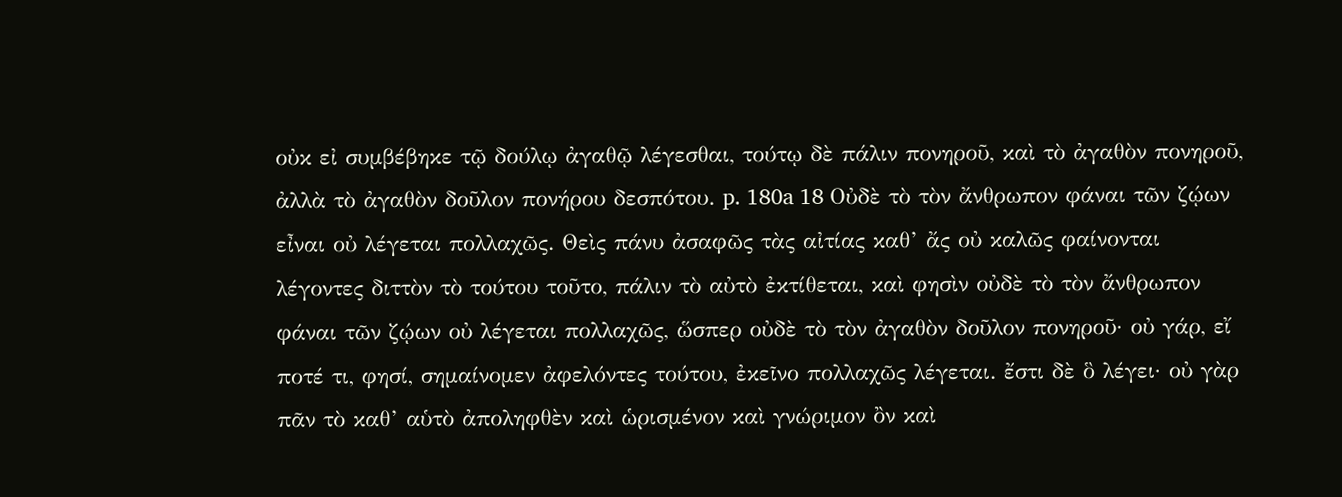οὐκ εἰ συμβέβηκε τῷ δούλῳ ἀγαθῷ λέγεσθαι, τούτῳ δὲ πάλιν πονηροῦ, καὶ τὸ ἀγαθὸν πονηροῦ, ἀλλὰ τὸ ἀγαθὸν δοῦλον πονήρου δεσπότου. p. 180a 18 Οὐδὲ τὸ τὸν ἄνθρωπον φάναι τῶν ζῴων εἶναι οὐ λέγεται πολλαχῶς. Θεὶς πάνυ ἀσαφῶς τὰς αἰτίας καθ’ ἄς οὐ καλῶς φαίνονται λέγοντες διττὸν τὸ τούτου τοῦτο, πάλιν τὸ αὐτὸ ἐκτίθεται, καὶ φησὶν οὐδὲ τὸ τὸν ἄνθρωπον φάναι τῶν ζῴων οὐ λέγεται πολλαχῶς, ὥσπερ οὐδὲ τὸ τὸν ἀγαθὸν δοῦλον πονηροῦ· οὐ γάρ, εἴ ποτέ τι, φησί, σημαίνομεν ἀφελόντες τούτου, ἐκεῖνο πολλαχῶς λέγεται. ἔστι δὲ ὃ λέγει· οὐ γὰρ πᾶν τὸ καθ’ αὑτὸ ἀποληφθὲν καὶ ὡρισμένον καὶ γνώριμον ὂν καὶ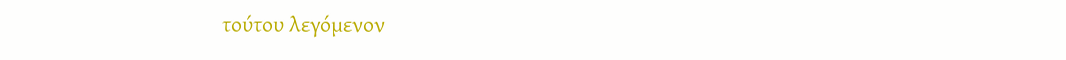τούτου λεγόμενον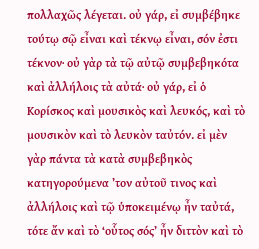πολλαχῶς λέγεται. οὐ γάρ, εἰ συμβέβηκε τούτῳ σῷ εἶναι καὶ τέκνῳ εἶναι, σόν ἐστι τέκνον· οὐ γὰρ τὰ τῷ αὐτῷ συμβεβηκότα καὶ ἀλλήλοις τὰ αὐτά· οὐ γάρ, εἰ ὁ Κορίσκος καὶ μουσικὸς καὶ λευκός, καὶ τὸ μουσικὸν καὶ τὸ λευκὸν ταὐτόν. εἰ μὲν γὰρ πάντα τὰ κατὰ συμβεβηκὸς κατηγορούμενα ’τον αὐτοῦ τινος καὶ ἀλλήλοις καὶ τῷ ὑποκειμένῳ ἦν ταὐτά, τότε ἄν καὶ τὸ ‘οὗτος σός’ ἦν διττὸν καὶ τὸ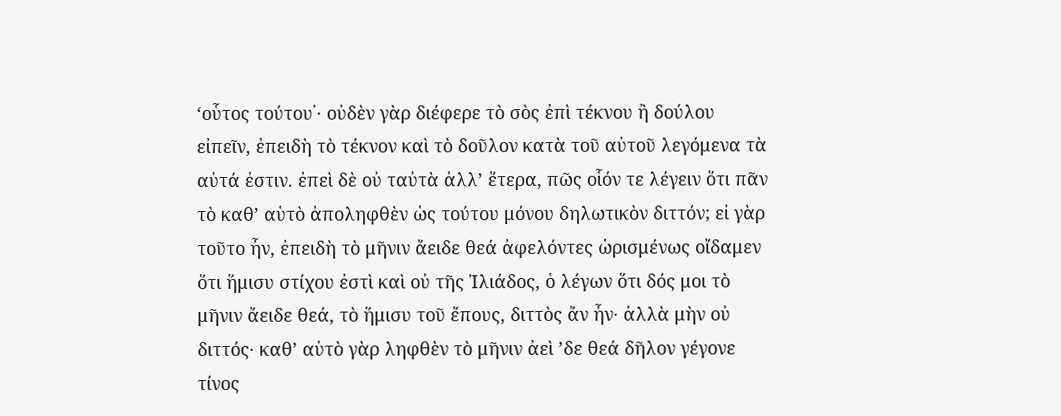‘οὗτος τούτου᾿· οὐδὲν γὰρ διέφερε τὸ σὸς ἐπὶ τέκνου ἢ δούλου εἰπεῖν, ἐπειδὴ τὸ τέκνον καὶ τὸ δοῦλον κατὰ τοῦ αὐτοῦ λεγόμενα τὰ αὐτά ἐστιν. ἐπεὶ δὲ οὐ ταὐτὰ ἀλλ’ ἕτερα, πῶς οἷόν τε λέγειν ὅτι πᾶν τὸ καθ’ αὑτὸ ἀποληφθὲν ὡς τούτου μόνου δηλωτικὸν διττόν; εἰ γὰρ τοῦτο ἦν, ἐπειδὴ τὸ μῆνιν ἄειδε θεά ἀφελόντες ὡρισμένως οἴδαμεν ὅτι ἥμισυ στίχου ἐστὶ καὶ οὐ τῆς Ἰλιάδος, ὁ λέγων ὅτι δός μοι τὸ μῆνιν ἄειδε θεά, τὸ ἥμισυ τοῦ ἔπους, διττὸς ἄν ἦν· ἀλλὰ μὴν οὐ διττός· καθ’ αὑτὸ γὰρ ληφθὲν τὸ μῆνιν ἀεὶ ’δε θεά δῆλον γέγονε τίνος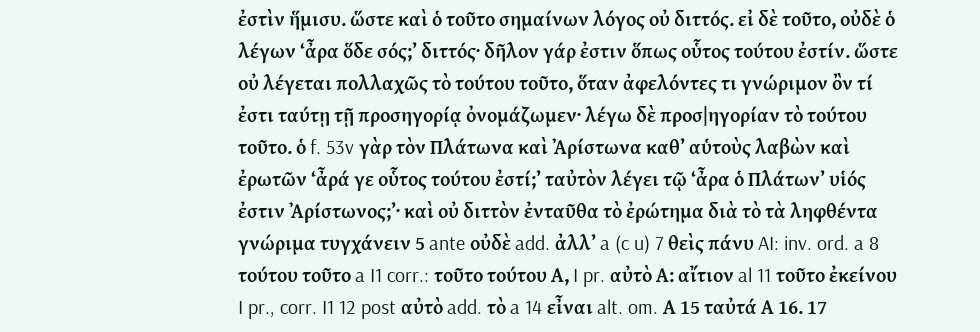ἐστὶν ἥμισυ. ὥστε καὶ ὁ τοῦτο σημαίνων λόγος οὐ διττός. εἰ δὲ τοῦτο, οὐδὲ ὁ λέγων ‘ἆρα ὅδε σός;’ διττός· δῆλον γάρ ἐστιν ὅπως οὗτος τούτου ἐστίν. ὥστε οὐ λέγεται πολλαχῶς τὸ τούτου τοῦτο, ὅταν ἀφελόντες τι γνώριμον ὂν τί ἐστι ταύτῃ τῇ προσηγορίᾳ ὀνομάζωμεν· λέγω δὲ προσ|ηγορίαν τὸ τούτου τοῦτο. ὁ f. 53v γὰρ τὸν Πλάτωνα καὶ Ἀρίστωνα καθ’ αὑτοὺς λαβὼν καὶ ἐρωτῶν ‘ἆρά γε οὗτος τούτου ἐστί;’ ταὐτὸν λέγει τῷ ‘ἆρα ὁ Πλάτων’ υἱός ἐστιν Ἀρίστωνος;’· καὶ οὐ διττὸν ἐνταῦθα τὸ ἐρώτημα διὰ τὸ τὰ ληφθέντα γνώριμα τυγχάνειν 5 ante οὐδὲ add. ἀλλ’ a (c u) 7 θεὶς πάνυ AI: inv. ord. a 8 τούτου τοῦτο a I1 corr.: τοῦτο τούτου Α, I pr. αὐτὸ Α: αἴτιον al 11 τοῦτο ἐκείνου I pr., corr. I1 12 post αὐτὸ add. τὸ a 14 εἶναι alt. om. Α 15 ταὐτά Α 16. 17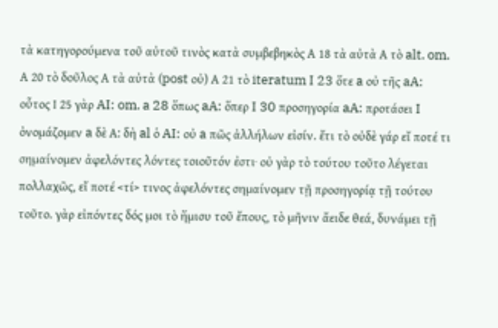τὰ κατηγορούμενα τοῦ αὐτοῦ τινὸς κατὰ συμβεβηκὸς Α 18 τὰ αὐτὰ Α τὸ alt. om. Α 20 τὸ δοῦλος Α τὰ αὐτὰ (post οὐ) Α 21 τὸ iteratum I 23 ὅτε a οὐ τῆς aA: οὗτος Ι 25 γὰρ AI: om. a 28 ὅπως aA: ὅπερ I 30 προσηγορία aA: προτάσει I ὀνομάζομεν a δὲ Α: δὴ al ὁ AI: οὐ a πῶς ἀλλήλων εἰσίν. ἔτι τὸ οὐδὲ γάρ εἴ ποτέ τι σημαίνομεν ἀφελόντες λόντες τοιοῦτόν ἐστι· οὐ γὰρ τὸ τούτου τοῦτο λέγεται πολλαχῶς, εἴ ποτέ <τί> τινος ἀφελόντες σημαίνομεν τῇ προσηγορίᾳ τῇ τούτου τοῦτο. γὰρ εἰπόντες δός μοι τὸ ἥμισυ τοῦ ἔπους, τὸ μῆνιν ἄειδε θεά, δυνάμει τῇ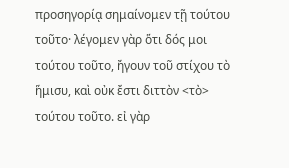προσηγορίᾳ σημαίνομεν τῇ τούτου τοῦτο· λέγομεν γὰρ ὅτι δός μοι τούτου τοῦτο, ἤγουν τοῦ στίχου τὸ ἥμισυ, καὶ οὐκ ἔστι διττὸν <τὸ> τούτου τοῦτο. εἰ γὰρ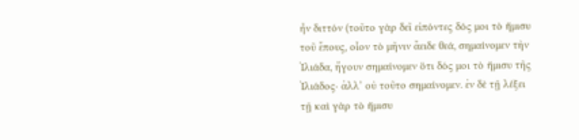ἦν διττόν (τοῦτο γὰρ δεῖ εἰπόντες δός μοι τὸ ἥμισυ τοῦ ἔπους, οἷον τὸ μῆνιν ἄειδε θεά, σημαίνομεν τὴν Ἰλιάδα, ἤγουν σημαίνομεν ὅτι δός μοι τὸ ἥμισυ τῆς Ἰλιάδος· ἀλλ’ οὐ τοῦτο σημαίνομεν. ἐν δὲ τῇ λέξει τῇ καὶ γὰρ τὸ ἥμισυ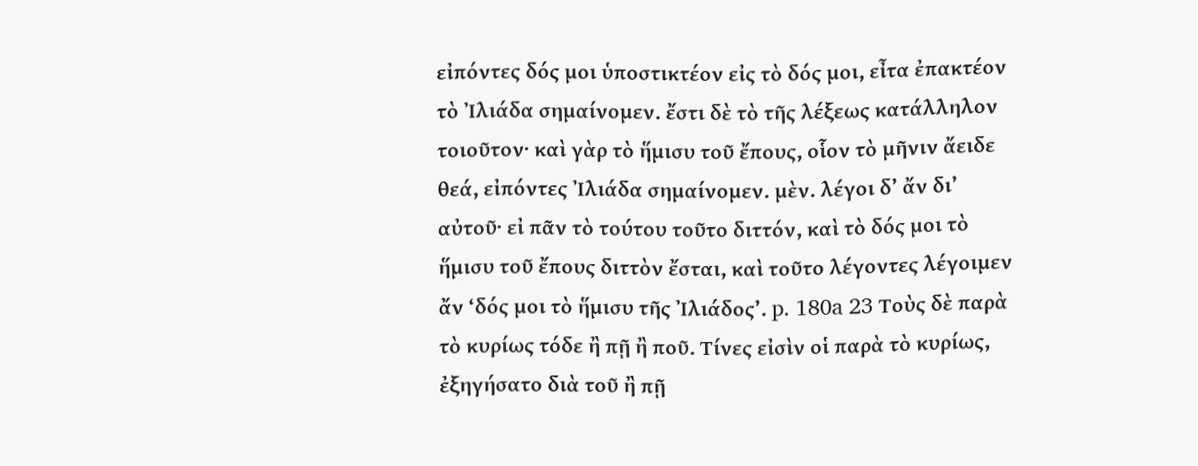εἰπόντες δός μοι ὑποστικτέον εἰς τὸ δός μοι, εἶτα ἐπακτέον τὸ Ἰλιάδα σημαίνομεν. ἔστι δὲ τὸ τῆς λέξεως κατάλληλον τοιοῦτον· καὶ γὰρ τὸ ἥμισυ τοῦ ἔπους, οἷον τὸ μῆνιν ἄειδε θεά, εἰπόντες Ἰλιάδα σημαίνομεν. μὲν. λέγοι δ’ ἄν δι’ αὐτοῦ· εἰ πᾶν τὸ τούτου τοῦτο διττόν, καὶ τὸ δός μοι τὸ ἥμισυ τοῦ ἔπους διττὸν ἔσται, καὶ τοῦτο λέγοντες λέγοιμεν ἄν ‘δός μοι τὸ ἥμισυ τῆς Ἰλιάδος’. p. 180a 23 Τοὺς δὲ παρὰ τὸ κυρίως τόδε ἢ πῇ ἢ ποῦ. Τίνες εἰσὶν οἱ παρὰ τὸ κυρίως, ἐξηγήσατο διὰ τοῦ ἢ πῇ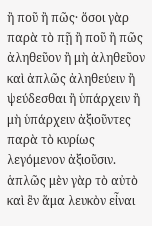ἢ ποῦ ἢ πῶς· ὅσοι γὰρ παρὰ τὸ πῇ ἢ ποῦ ἢ πῶς ἀληθεῦον ἢ μὴ ἀληθεῦον καὶ ἀπλῶς ἀληθεύειν ἢ ψεύδεσθαι ἢ ὑπάρχειν ἢ μὴ ὑπάρχειν ἀξιοῦντες παρὰ τὸ κυρίως λεγόμενον ἀξιοῦσιν. ἁπλῶς μὲν γὰρ τὸ αὐτὸ καὶ ἓν ἅμα λευκὸν εἶναι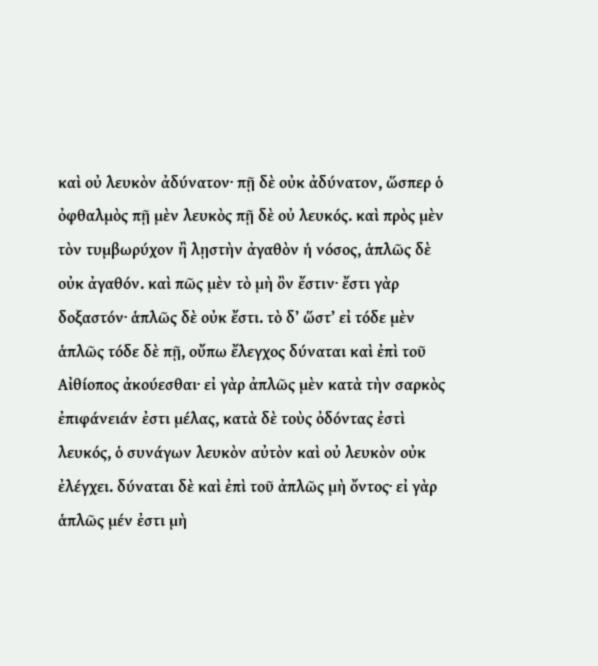καὶ οὐ λευκὸν ἀδύνατον· πῇ δὲ οὐκ ἀδύνατον, ὥσπερ ὁ ὀφθαλμὸς πῇ μὲν λευκὸς πῇ δὲ οὐ λευκός. καὶ πρὸς μὲν τὸν τυμβωρύχον ἢ λῃστὴν ἀγαθὸν ἡ νόσος, ἁπλῶς δὲ οὐκ ἀγαθόν. καὶ πῶς μὲν τὸ μὴ ὂν ἔστιν· ἔστι γὰρ δοξαστόν· ἁπλῶς δὲ οὐκ ἔστι. τὸ δ’ ὥστ’ εἰ τόδε μὲν ἁπλῶς τόδε δὲ πῇ, οὔπω ἔλεγχος δύναται καὶ ἐπὶ τοῦ Αἰθίοπος ἀκούεσθαι· εἰ γὰρ ἀπλῶς μὲν κατὰ τὴν σαρκὸς ἐπιφάνειάν ἐστι μέλας, κατὰ δὲ τοὺς ὀδόντας ἐστὶ λευκός, ὁ συνάγων λευκὸν αὐτὸν καὶ οὐ λευκὸν οὐκ ἐλέγχει. δύναται δὲ καὶ ἐπὶ τοῦ ἀπλῶς μὴ ὄντος· εἰ γὰρ ἁπλῶς μέν ἐστι μὴ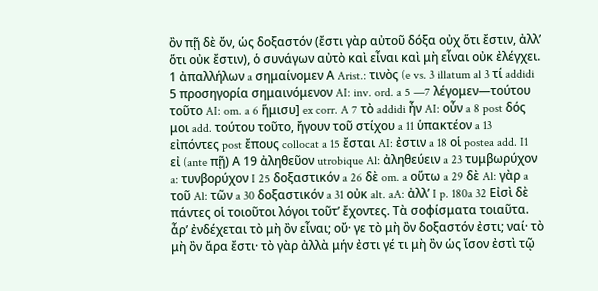ὂν πῇ δὲ ὄν, ὡς δοξαστόν (ἔστι γὰρ αὐτοῦ δόξα οὐχ ὅτι ἔστιν, ἀλλ’ ὅτι οὐκ ἔστιν), ὁ συνάγων αὐτὸ καὶ εἶναι καὶ μὴ εἶναι οὐκ ἐλέγχει. 1 ἀπαλλήλων a σημαίνομεν Α Arist.: τινὸς (e vs. 3 illatum al 3 τί addidi 5 προσηγορία σημαινόμενον AI: inv. ord. a 5 —7 λέγομεν—τούτου τοῦτο AI: om. a 6 ἥμισυ] ex corr. A 7 τὸ addidi ἦν AI: οὖν a 8 post δός μοι add. τούτου τοῦτο, ἤγουν τοῦ στίχου a 11 ὑπακτέον a 13 εἰπόντες post ἔπους collocat a 15 ἔσται AI: ἐστιν a 18 οἱ postea add. I1 εἰ (ante πῇ) Α 19 ἀληθεῦον utrobique Al: ἀληθεύειν a 23 τυμβωρύχον a: τυνβορύχον I 25 δοξαστικόν a 26 δὲ om. a οὕτω a 29 δὲ Al: γὰρ a τοῦ Al: τῶν a 30 δοξαστικόν a 31 οὐκ alt. aA: ἀλλ’ I p. 180a 32 Εἰσὶ δὲ πάντες οἱ τοιοῦτοι λόγοι τοῦτ’ ἔχοντες. Τὰ σοφίσματα τοιαῦτα. ἆρ’ ἐνδέχεται τὸ μὴ ὂν εἶναι; οὔ· γε τὸ μὴ ὂν δοξαστόν ἐστι; ναί· τὸ μὴ ὂν ἄρα ἔστι· τὸ γὰρ ἀλλὰ μήν ἐστι γέ τι μὴ ὂν ὡς ἴσον ἐστὶ τῷ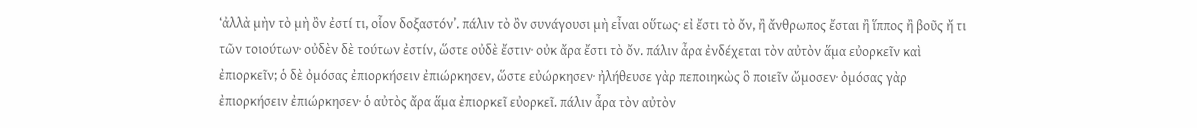‘ἀλλὰ μὴν τὸ μὴ ὂν ἐστί τι, οἷον δοξαστόν’. πάλιν τὸ ὂν συνάγουσι μὴ εἶναι οὕτως· εἰ ἔστι τὸ ὄν, ἢ ἄνθρωπος ἔσται ἢ ἵππος ἢ βοῦς ἤ τι τῶν τοιούτων· οὐδὲν δὲ τούτων ἐστίν, ὥστε οὐδὲ ἔστιν· οὐκ ἄρα ἔστι τὸ ὄν. πάλιν ἆρα ἐνδέχεται τὸν αὐτὸν ἅμα εὐορκεῖν καὶ ἐπιορκεῖν; ὁ δὲ ὀμόσας ἐπιορκήσειν ἐπιώρκησεν, ὥστε εὐώρκησεν· ἠλήθευσε γὰρ πεποιηκὼς ὃ ποιεῖν ὤμοσεν· ὀμόσας γὰρ ἐπιορκήσειν ἐπιώρκησεν· ὁ αὐτὸς ἄρα ἅμα ἐπιορκεῖ εὐορκεῖ. πάλιν ἆρα τὸν αὐτὸν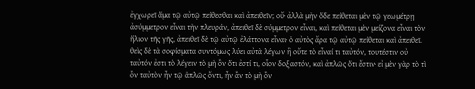ἐγχωρεῖ ἅμα τῷ αὐτῷ πείθεσθαι καὶ ἀπειθεῖν; οὔ· ἀλλὰ μὴν ὅδε πείθεται μὲν τῷ γεωμέτρῃ ἀσύμμετρον εἶναι τὴν πλευράν, ἀπειθεῖ δὲ σύμμετρον εἶναι, καὶ πείθεται μὲν μείζονα εἶναι τὸν ἥλιον τῆς γῆς, ἀπειθεῖ δὲ τῷ αὐτῷ ἐλάττονα εἶναι· ὁ αὐτὸς ἄρα τῷ αὐτῷ πείθεται καὶ ἀπειθεῖ. θεὶς δὲ τὰ σοφίσματα συντόμως λύει αὐτὰ λέγων ἢ οὔτε τὸ εἶναί τι ταὐτόν, τουτέστιν οὐ ταὐτόν ἐστι τὸ λέγειν τὸ μὴ ὂν ὅτι ἐστί τι, οἷον δοξαστόν, καὶ ἀπλῶς ὅτι ἔστιν· εἰ μὲν γὰρ τὸ τὶ ὂν ταὐτὸν ἦν τῷ ἁπλῶς ὄντι, ἦν ἂν τὸ μὴ ὂν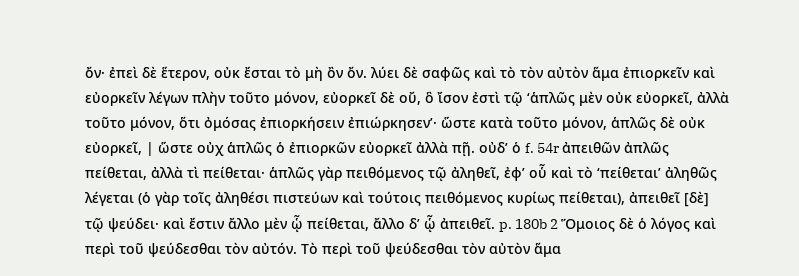ὄν· ἐπεὶ δὲ ἕτερον, οὐκ ἔσται τὸ μὴ ὂν ὄν. λύει δὲ σαφῶς καὶ τὸ τὸν αὐτὸν ἅμα ἐπιορκεῖν καὶ εὐορκεῖν λέγων πλὴν τοῦτο μόνον, εὐορκεῖ δὲ οὔ, ὃ ἴσον ἐστὶ τῷ ‘ἁπλῶς μὲν οὐκ εὐορκεῖ, ἀλλὰ τοῦτο μόνον, ὅτι ὀμόσας ἐπιορκήσειν ἐπιώρκησεν’· ὥστε κατὰ τοῦτο μόνον, ἁπλῶς δὲ οὐκ εὐορκεῖ, | ὥστε οὐχ ἁπλῶς ὁ ἐπιορκῶν εὐορκεῖ ἀλλὰ πῇ. οὐδ’ ὁ f. 54r ἀπειθῶν ἀπλῶς πείθεται, ἀλλὰ τὶ πείθεται· ἁπλῶς γὰρ πειθόμενος τῷ ἀληθεῖ, ἐφ’ οὗ καὶ τὸ ‘πείθεται’ ἀληθῶς λέγεται (ὁ γὰρ τοῖς ἀληθέσι πιστεύων καὶ τούτοις πειθόμενος κυρίως πείθεται), ἀπειθεῖ [δὲ] τῷ ψεύδει· καὶ ἔστιν ἄλλο μὲν ᾧ πείθεται, ἄλλο δ’ ᾧ ἀπειθεῖ. p. 180b 2 Ὅμοιος δὲ ὁ λόγος καὶ περὶ τοῦ ψεύδεσθαι τὸν αὐτόν. Τὸ περὶ τοῦ ψεύδεσθαι τὸν αὐτὸν ἅμα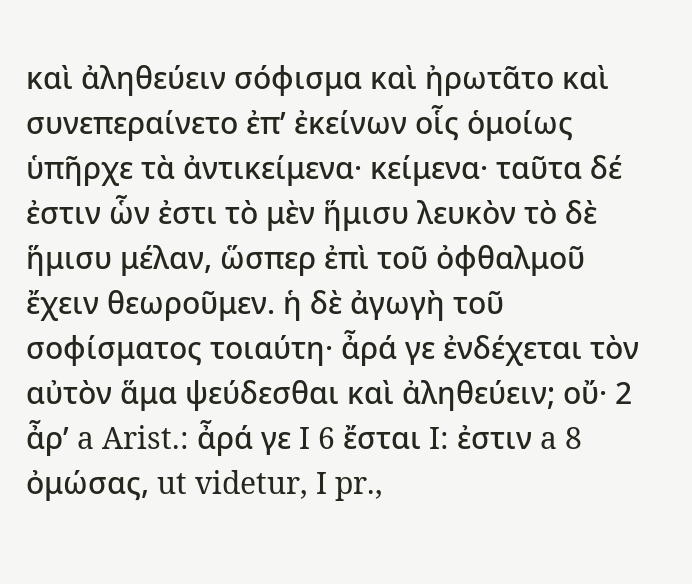καὶ ἀληθεύειν σόφισμα καὶ ἠρωτᾶτο καὶ συνεπεραίνετο ἐπ’ ἐκείνων οἷς ὁμοίως ὑπῆρχε τὰ ἀντικείμενα· κείμενα· ταῦτα δέ ἐστιν ὧν ἐστι τὸ μὲν ἥμισυ λευκὸν τὸ δὲ ἥμισυ μέλαν, ὥσπερ ἐπὶ τοῦ ὀφθαλμοῦ ἔχειν θεωροῦμεν. ἡ δὲ ἀγωγὴ τοῦ σοφίσματος τοιαύτη· ἆρά γε ἐνδέχεται τὸν αὐτὸν ἅμα ψεύδεσθαι καὶ ἀληθεύειν; οὔ· 2 ἆρ’ a Arist.: ἆρά γε I 6 ἔσται I: ἐστιν a 8 ὀμώσας, ut videtur, I pr.,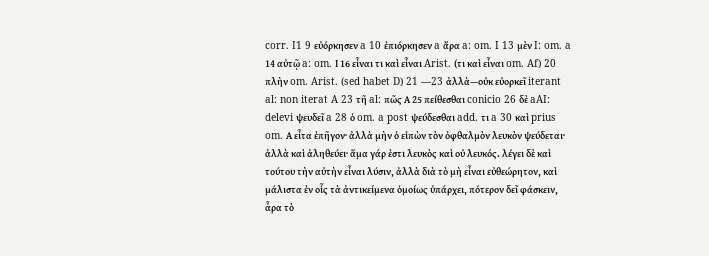corr. I1 9 εὐόρκησεν a 10 ἐπιόρκησεν a ἄρα a: om. I 13 μὲν I: om. a 14 αὐτῷ a: om. Ι 16 εἶναι τι καὶ εἶναι Arist. (τι καὶ εἶναι om. Af) 20 πλὴν om. Arist. (sed habet D) 21 —23 ἀλλὰ—οὐκ εὐορκεῖ iterant al: non iterat A 23 τῆ al: πῶς Α 25 πείθεσθαι conicio 26 δὲ aAI: delevi ψευδεῖ a 28 ὁ om. a post ψεύδεσθαι add. τι a 30 καὶ prius om. Α εἶτα ἐπῆγον· ἀλλὰ μὴν ὁ εἰπὼν τὸν ὀφθαλμὸν λευκὸν ψεύδεται· ἀλλὰ καὶ ἀληθεύει· ἅμα γάρ ἐστι λευκὸς καὶ οὐ λευκός. λέγει δὲ καὶ τούτου τὴν αὐτὴν εἶναι λύσιν, ἀλλὰ διὰ τὸ μὴ εἶναι εὐθεώρητον, καὶ μάλιστα ἐν οἷς τὰ ἀντικείμενα ὁμοίως ὑπάρχει, πότερον δεῖ φάσκειν, ἆρα τὸ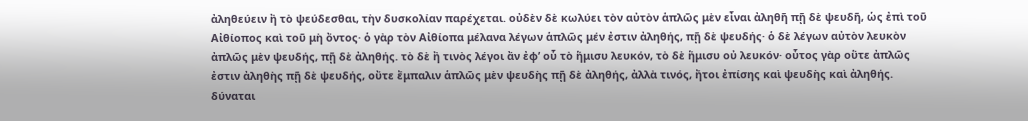ἀληθεύειν ἢ τὸ ψεύδεσθαι, τὴν δυσκολίαν παρέχεται. οὐδὲν δὲ κωλύει τὸν αὐτὸν ἁπλῶς μὲν εἶναι ἀληθῆ πῇ δὲ ψευδῆ, ὡς ἐπὶ τοῦ Αἰθίοπος καὶ τοῦ μὴ ὄντος· ὁ γὰρ τὸν Αἰθίοπα μέλανα λέγων ἁπλῶς μέν ἐστιν ἀληθής, πῇ δὲ ψευδής· ὁ δὲ λέγων αὐτὸν λευκὸν ἀπλῶς μὲν ψευδής, πῇ δὲ ἀληθής. τὸ δὲ ἢ τινὸς λέγοι ἄν ἐφ’ οὗ τὸ ἥμισυ λευκόν, τὸ δὲ ἥμισυ οὐ λευκόν· οὗτος γὰρ οὕτε ἀπλῶς ἐστιν ἀληθὴς πῇ δὲ ψευδής, οὔτε ἔμπαλιν ἁπλῶς μὲν ψευδὴς πῇ δὲ ἀληθής, ἀλλὰ τινός, ἤτοι ἐπίσης καὶ ψευδὴς καὶ ἀληθής. δύναται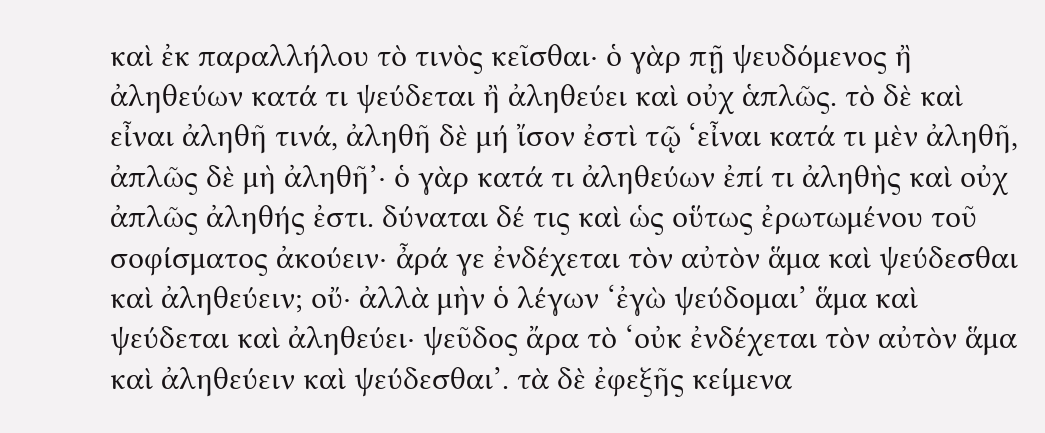καὶ ἐκ παραλλήλου τὸ τινὸς κεῖσθαι· ὁ γὰρ πῇ ψευδόμενος ἢ ἀληθεύων κατά τι ψεύδεται ἢ ἀληθεύει καὶ οὐχ ἁπλῶς. τὸ δὲ καὶ εἶναι ἀληθῆ τινά, ἀληθῆ δὲ μή ἴσον ἐστὶ τῷ ‘εἶναι κατά τι μὲν ἀληθῆ, ἀπλῶς δὲ μὴ ἀληθῆ’· ὁ γὰρ κατά τι ἀληθεύων ἐπί τι ἀληθὴς καὶ οὐχ ἀπλῶς ἀληθής ἐστι. δύναται δέ τις καὶ ὡς οὕτως ἐρωτωμένου τοῦ σοφίσματος ἀκούειν· ἆρά γε ἐνδέχεται τὸν αὐτὸν ἅμα καὶ ψεύδεσθαι καὶ ἀληθεύειν; οὔ· ἀλλὰ μὴν ὁ λέγων ‘ἐγὼ ψεύδομαι’ ἅμα καὶ ψεύδεται καὶ ἀληθεύει· ψεῦδος ἄρα τὸ ‘οὐκ ἐνδέχεται τὸν αὐτὸν ἅμα καὶ ἀληθεύειν καὶ ψεύδεσθαι’. τὰ δὲ ἐφεξῆς κείμενα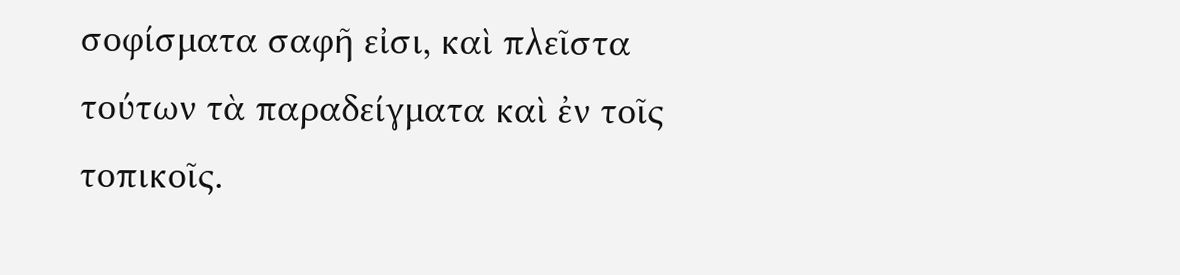σοφίσματα σαφῆ εἰσι, καὶ πλεῖστα τούτων τὰ παραδείγματα καὶ ἐν τοῖς τοπικοῖς.